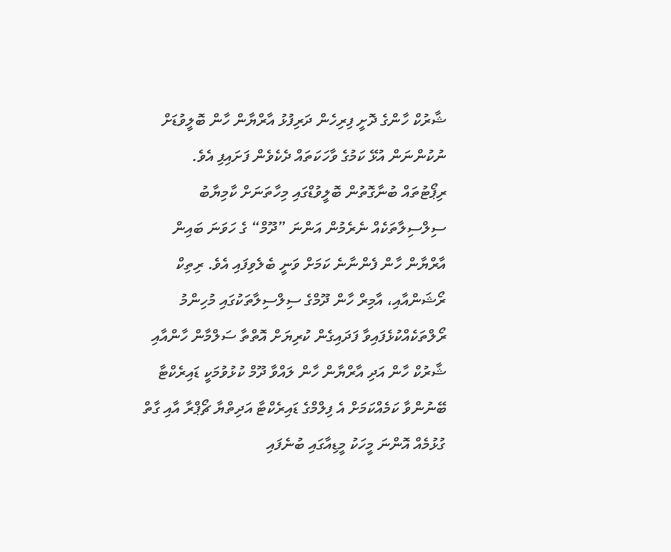ޝާރުކް ހާންގެ ދޮށީ ފިރިހެން ދަރިފުޅު އާރްޔާން ހާން ބޮލީވުޑަށް ނުކުންނަން އުޅޭ ކަމުގެ ވާހަކަތައް ދެކެވެން ފަށައިފި އެވެ.
ރިޕޯޓުތައް ބުނާގޮތުން ބޮލީވުޑްގައި މިހާތަނަށް ކާމިޔާބު ސިލްސިލާތަކެއް ނެރެމުން އަންނަ ”ދޫމް“ ގެ ހަވަނަ ބައިން އާރްޔާން ހާން ފެންނާނެ ކަމަށް ވަނީ ބެލެވިފައި އެވެ. ރިތިކް ރޯޝަންއާއި، އާމިރް ހާން ދޫމްގެ ސިލްސިލާތަކުގައި މުހިންމު ރޯލްތަކެއްކުޅެފައިވާ ފަދައިގެން ކުރިޔަށް އޮތްތާ ސަލްމާން ހާންއާއި ޝާރުކް ހާން އަދި އާރްޔާން ހާން ލައްވާ ދޫމް ކުޅުވުމަކީ ޑައިރެކްޓާ ބޭނުންވާ ކަމެއްކަމަށް އެ ފިލްމްގެ ޑައިރެކްޓާ އަދިތްޔާ ޗޯޕްރާ އާއި ގާތް ގުޅުމެއް އޮންނަ މީހަކު މީޑިއާގައި ބުނެފައި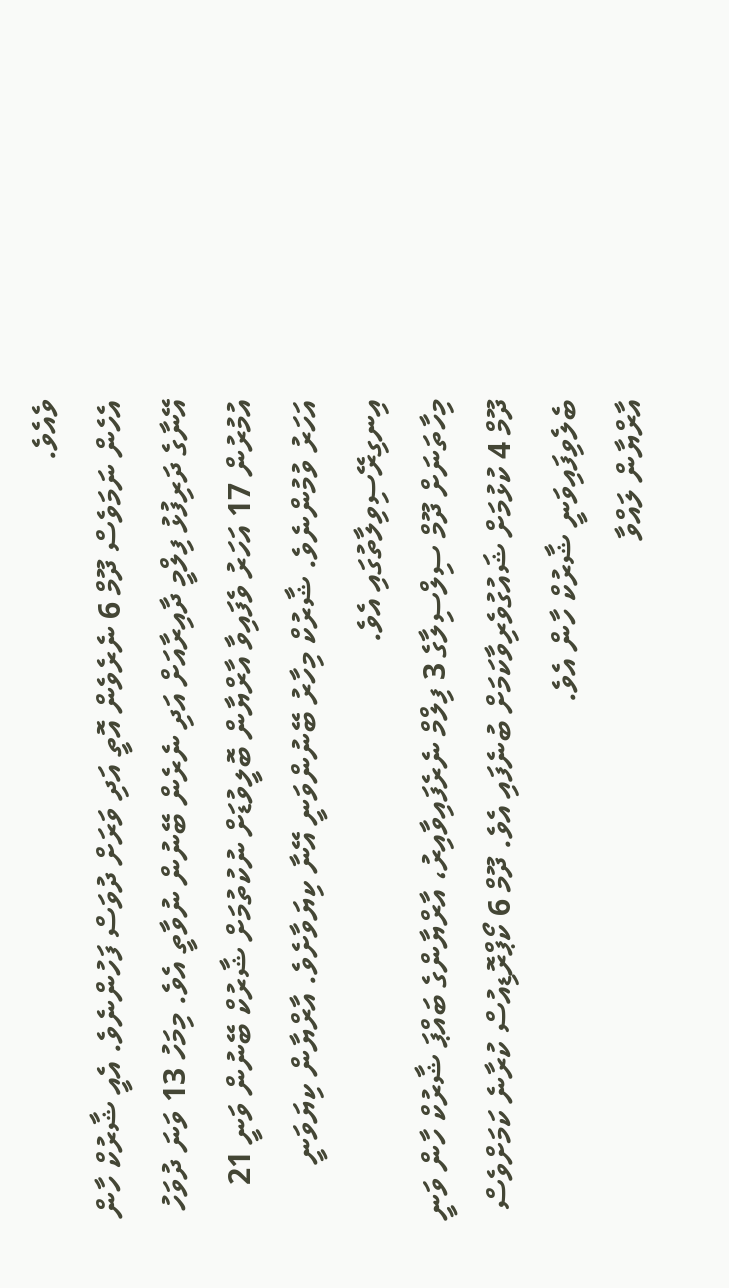ވެއެވެ.
އެހެން ނަމަވެސް ދޫމް 6 ނެރެވެން އޮތީ އަދި ވަރަށް ދުވަސް ފަހުންނެވެ. އެއީ ޝާރުކް ހާން އޭނާގެ ދަރިފުޅު ފިލްމީ ދާއިރާއަށް އަދި ނެރެން ބޭނުން ނުވާތީ އެވެ. މިމަހު 13 ވަނަ ދުވަހު އުމުރުން 17 އަހަރު ވެފައިވާ އާރްޔާން ބޮލީވުޑަށް ނުކުތުމަށް ޝާރުކް ބޭނުން ވަނީ 21 އަހަރު ވުމުންނެވެ. ޝާރުކް މިހާރު ބޭނުންވަނީ އޭނާ ކިޔަވާށެވެ. އާރްޔާން ކިޔަވަނީ އިނގިރޭސިވިލާތުގައި އެވެ.
މިހާތަނަށް ދޫމް ސިލްސިލާގެ 3 ފިލްމް ނެރެފައިވާއިރު، އާރްޔާންގެ ބައްޕަ ޝާރުކް ހާން ވަނީ ދޫމް 4 ކުޅުމަށް ޝައުގުވެރިވާކަމަށް ބުނެފައި އެވެ. ދޫމް 6 ކޯޕްރޮޑިއުސް ކުރާނެ ކަމަށްވެސް ބެލެވިފައިވަނީ ޝާރުކް ހާން އެވެ.
އާރްޔާން ލައްވާ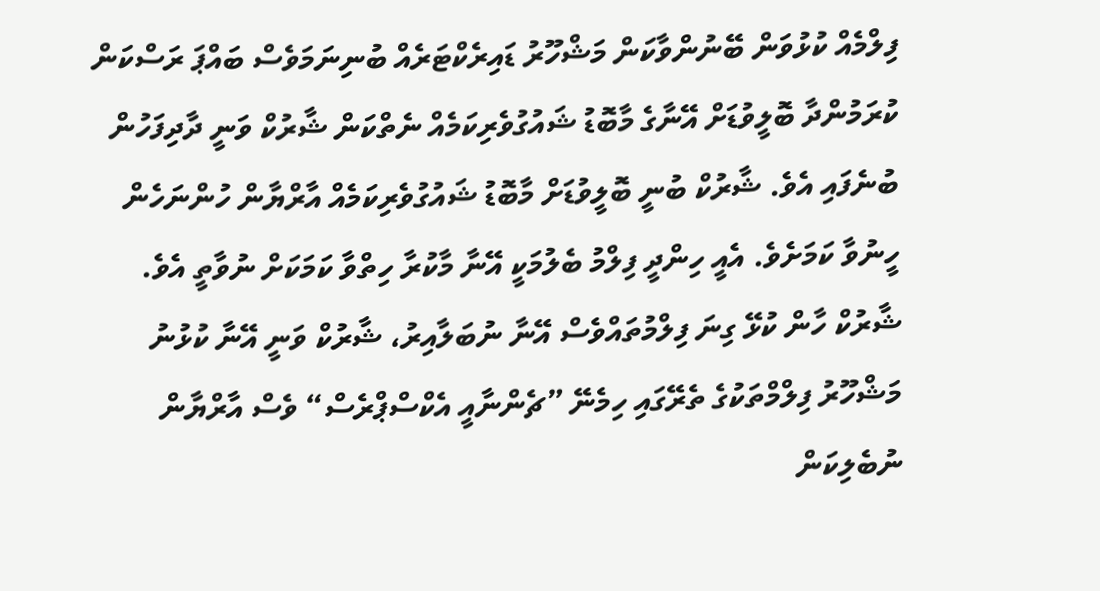ފިލްމެއް ކުޅުވަން ބޭނުންވާކަން މަޝްހޫރު ޑައިރެކްޓަރެއް ބުނިނަމަވެސް ބައްޕަ ރަސްކަން ކުރަމުންދާ ބޮލީވުޑަށް އޭނާގެ މާބޮޑު ޝައުގުވެރިކަމެއް ނެތްކަން ޝާރުކް ވަނީ ދާދިފަހުން ބުނެފައި އެވެ. ޝާރުކް ބުނީ ބޮލީވުޑަށް މާބޮޑު ޝައުގުވެރިކަމެއް އާރްޔާން ހުންނަހެން ހީނުވާ ކަމަށެވެ. އެއީ ހިންދީ ފިލްމު ބެލުމަކީ އޭނާ މާކުރާ ހިތްވާ ކަމަކަށް ނުވާތީ އެވެ. ޝާރުކް ހާން ކުޅޭ ގިނަ ފިލްމުތައްވެސް އޭނާ ނުބަލާއިރު، ޝާރުކް ވަނީ އޭނާ ކުޅުނު މަޝްހޫރު ފިލްމްތަކުގެ ތެރޭގައި ހިމެނޭ ”ޗެންނާއީ އެކްސްޕްރެސް“ ވެސް އާރްޔާން ނުބެލިކަން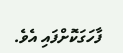ފާހަގަކޮށްފައި އެވެ.